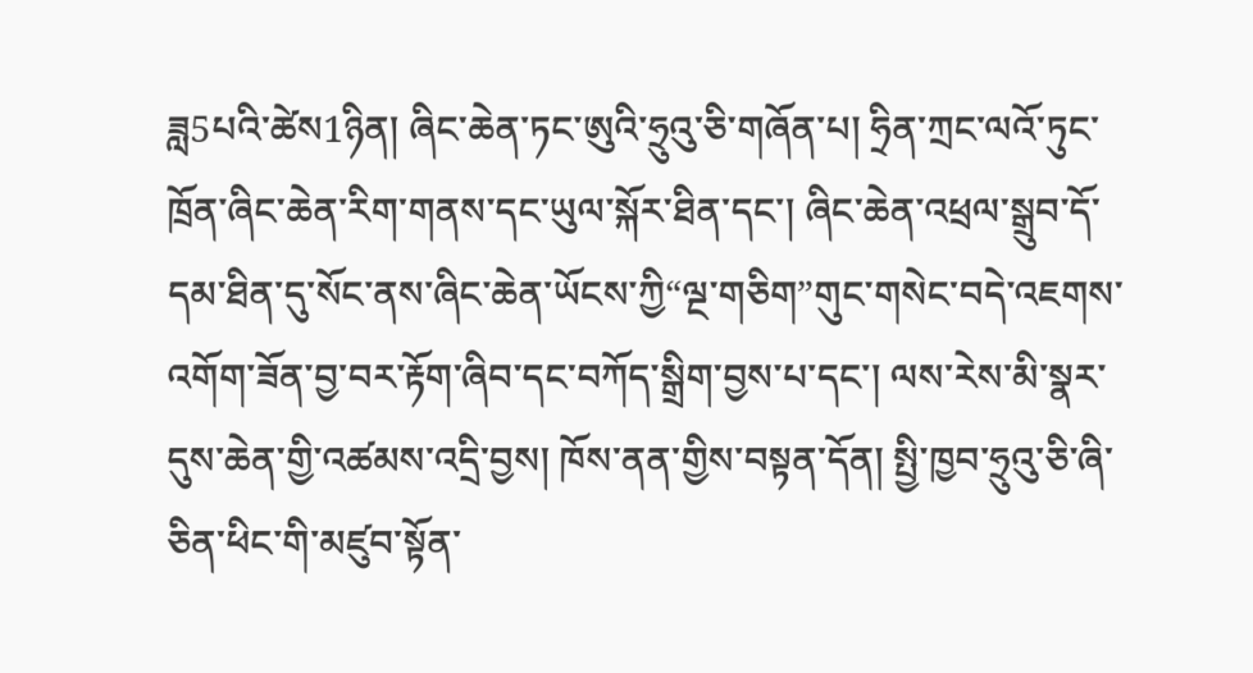ཟླ5པའི་ཚེས1ཉིན། ཞིང་ཆེན་ཏང་ཨུའི་ཧྲུའུ་ཅི་གཞོན་པ། ཧྲིན་ཀྲང་ལའོ་ཏུང་ཁྲོན་ཞིང་ཆེན་རིག་གནས་དང་ཡུལ་སྐོར་ཐིན་དང་། ཞིང་ཆེན་འཕྲལ་སྒྲུབ་དོ་དམ་ཐིན་དུ་སོང་ནས་ཞིང་ཆེན་ཡོངས་ཀྱི“ལྔ་གཅིག”གུང་གསེང་བདེ་འཇགས་འགོག་ཟོན་བྱ་བར་རྟོག་ཞིབ་དང་བཀོད་སྒྲིག་བྱས་པ་དང་། ལས་རེས་མི་སྣར་དུས་ཆེན་གྱི་འཚམས་འདྲི་བྱས། ཁོས་ནན་གྱིས་བསྟན་དོན། སྤྱི་ཁྱབ་ཧྲུའུ་ཅི་ཞི་ཅིན་ཕིང་གི་མཛུབ་སྟོན་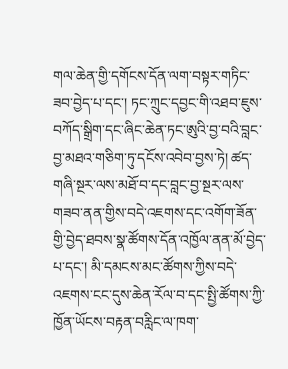གལ་ཆེན་གྱི་དགོངས་དོན་ལག་བསྟར་གཏིང་ཟབ་བྱེད་པ་དང་། ཏང་ཀྲུང་དབྱང་གི་འཐབ་ཇུས་བཀོད་སྒྲིག་དང་ཞིང་ཆེན་ཏང་ཨུའི་བྱ་བའི་བླང་བྱ་མཐའ་གཅིག་ཏུ་དངོས་འབེབ་བྱས་ཏེ། ཚད་གཞི་སྔར་ལས་མཐོ་བ་དང་བླང་བྱ་སྔར་ལས་གཟབ་ནན་གྱིས་བདེ་འཇགས་དང་འགོག་ཟོན་གྱི་བྱེད་ཐབས་སྣ་ཚོགས་དོན་འཁྱོལ་ནན་མོ་བྱེད་པ་དང་། མི་དམངས་མང་ཚོགས་ཀྱིས་བདེ་འཇགས་ངང་དུས་ཆེན་རོལ་བ་དང་སྤྱི་ཚོགས་ཀྱི་ཁྱོན་ཡོངས་བརྟན་བརླིང་ལ་ཁག་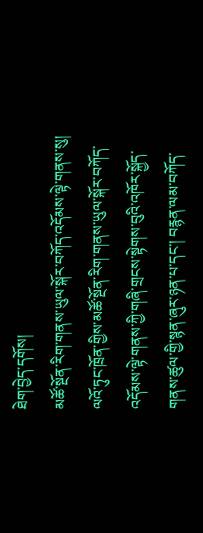ཐེག་བྱེད་དགོས།
མཚོ་སྔོན་རིག་གནས་ཡུལ་སྐོར་བཀོད་འདོམས་ལྟེ་གནས་སུ། ལའོ་ཏུང་ཁྲོན་གྱིས་མཚོ་སྔོན་རིག་གནས་ཡུལ་སྐོར་བཀོད་འདོམས་ལྟེ་གནས་ཀྱི་གཞི་གྲངས་སྟེགས་བུའི་འཁོར་སྐྱོད་གནས་ཚུལ་གྱི་སྙན་ཞུར་ཉན་པ་དང་། བརྙན་ལམ་བཀོད་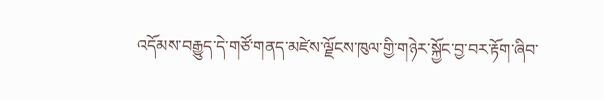འདོམས་བརྒྱུད་དེ་གཙོ་གནད་མཛེས་ལྗོངས་ཁུལ་གྱི་གཉེར་སྐྱོང་བྱ་བར་རྟོག་ཞིབ་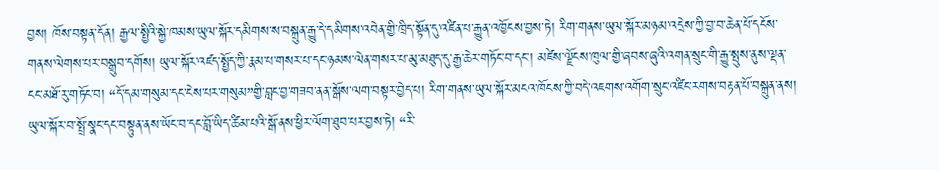བྱས། ཁོས་བསྟན་དོན། རྒྱལ་སྤྱིའི་སྐྱེ་ཁམས་ཡུལ་སྐོར་དམིགས་ས་བསྐྲུན་རྒྱུ་དེ་དམིགས་འབེན་གྱི་ཁྲིད་སྟོན་དུ་འཛིན་པ་རྒྱུན་འཁྱོངས་བྱས་ཏེ། རིག་གནས་ཡུལ་སྐོར་མཉམ་འདྲེས་ཀྱི་བྱ་བ་ཆེན་པོ་དངོས་གནས་ལེགས་པར་བསྒྲུབ་དགོས། ཡུལ་སྐོར་འཛད་སྤྱོད་ཀྱི་རྣམ་པ་གསར་པ་དང་ཉམས་ལེན་གསར་པ་མུ་མཐུད་དུ་རྒྱ་ཆེར་གཏོང་བ་དང་། མཛེས་ལྗོངས་ཁུལ་གྱི་ཞབས་ཞུའི་འགན་སྲུང་གི་རྒྱུ་སྤུས་ནུས་ལྡན་ངང་མཐོ་རུ་གཏོང་བ། “དོ་དམ་གསུམ་དང་ངེས་པར་གསུམ”གྱི་བླང་བྱ་གཟབ་ནན་སྒོས་ལག་བསྟར་བྱེད་པ། རིག་གནས་ཡུལ་སྐོར་མངའ་ཁོངས་ཀྱི་བདེ་འཇགས་འགོག་སྲུང་འཛིང་རགས་བརྟན་པོ་བསྐྲུན་ནས། ཡུལ་སྐོར་བ་སྤྲོ་སྣང་དང་བསྟུན་ནས་ཡོང་བ་དང་བློ་ཡིད་ཚིམ་པའི་སྒོ་ནས་ཕྱིར་ལོག་ཐུབ་པར་བྱས་ཏེ། “རི་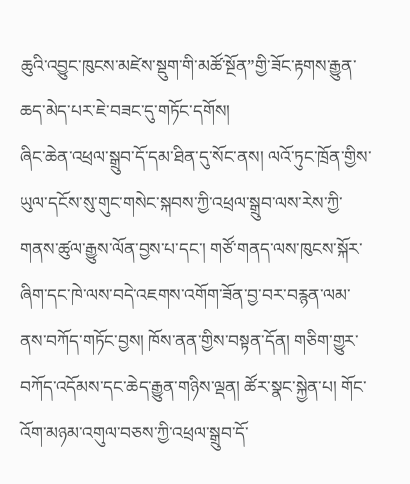ཆུའི་འབྱུང་ཁུངས་མཛེས་སྡུག་གི་མཚོ་སྔོན”གྱི་ཟོང་རྟགས་རྒྱུན་ཆད་མེད་པར་ཇེ་བཟང་དུ་གཏོང་དགོས།
ཞིང་ཆེན་འཕྲལ་སྒྲུབ་དོ་དམ་ཐིན་དུ་སོང་ནས། ལའོ་ཏུང་ཁྲོན་གྱིས་ཡུལ་དངོས་སུ་གུང་གསེང་སྐབས་ཀྱི་འཕྲལ་སྒྲུབ་ལས་རེས་ཀྱི་གནས་ཚུལ་རྒྱུས་ལོན་བྱས་པ་དང་། གཙོ་གནད་ལས་ཁུངས་སྐོར་ཞིག་དང་ཁེ་ལས་བདེ་འཇགས་འགོག་ཟོན་བྱ་བར་བརྙན་ལམ་ནས་བཀོད་གཏོང་བྱས། ཁོས་ནན་གྱིས་བསྟན་དོན། གཅིག་གྱུར་བཀོད་འདོམས་དང་ཆེད་རྒྱུན་གཉིས་ལྡན། ཚོར་སྣང་སྐྱེན་པ། གོང་འོག་མཉམ་འགུལ་བཅས་ཀྱི་འཕྲལ་སྒྲུབ་དོ་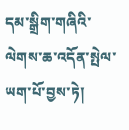དམ་སྒྲིག་གཞིའི་ལེགས་ཆ་འདོན་སྤེལ་ཡག་པོ་བྱས་ཏེ།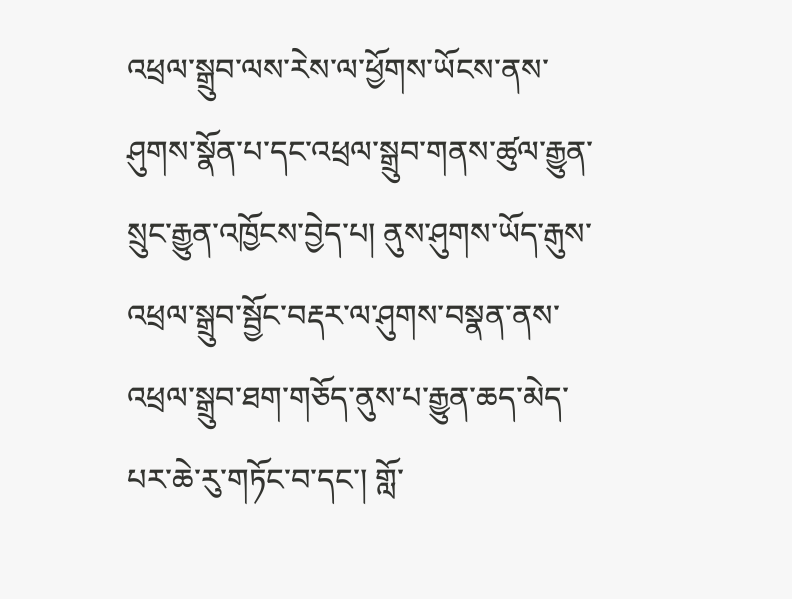འཕྲལ་སྒྲུབ་ལས་རེས་ལ་ཕྱོགས་ཡོངས་ནས་ཤུགས་སྣོན་པ་དང་འཕྲལ་སྒྲུབ་གནས་ཚུལ་རྒྱུན་སྲུང་རྒྱུན་འཁྱོངས་བྱེད་པ། ནུས་ཤུགས་ཡོད་རྒུས་འཕྲལ་སྒྲུབ་སྦྱོང་བརྡར་ལ་ཤུགས་བསྣན་ནས་འཕྲལ་སྒྲུབ་ཐག་གཅོད་ནུས་པ་རྒྱུན་ཆད་མེད་པར་ཆེ་རུ་གཏོང་བ་དང་། གློ་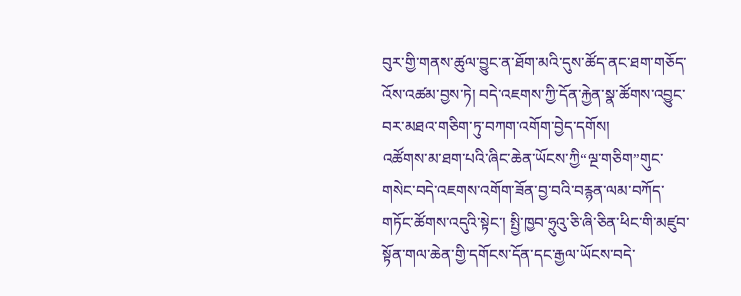བུར་གྱི་གནས་ཚུལ་བྱུང་ན་ཐོག་མའི་དུས་ཚོད་ནང་ཐག་གཅོད་འོས་འཚམ་བྱས་ཏེ། བདེ་འཇགས་ཀྱི་དོན་རྐྱེན་སྣ་ཚོགས་འབྱུང་བར་མཐའ་གཅིག་ཏུ་བཀག་འགོག་བྱེད་དགོས།
འཚོགས་མ་ཐག་པའི་ཞིང་ཆེན་ཡོངས་ཀྱི“ལྔ་གཅིག”གུང་གསེང་བདེ་འཇགས་འགོག་ཟོན་བྱ་བའི་བརྙན་ལམ་བཀོད་གཏོང་ཚོགས་འདུའི་སྟེང་། སྤྱི་ཁྱབ་ཧྲུའུ་ཅི་ཞི་ཅིན་ཕིང་གི་མཛུབ་སྟོན་གལ་ཆེན་གྱི་དགོངས་དོན་དང་རྒྱལ་ཡོངས་བདེ་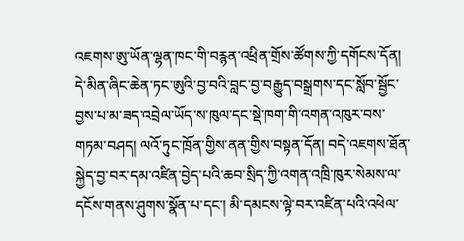འཇགས་ཨུ་ཡོན་ལྷན་ཁང་གི་བརྙན་འཕྲིན་གྲོས་ཚོགས་ཀྱི་དགོངས་དོན། དེ་མིན་ཞིང་ཆེན་ཏང་ཨུའི་བྱ་བའི་བླང་བྱ་བརྒྱུད་བསྒྲགས་དང་སློབ་སྦྱོང་བྱས་པ་མ་ཟད་འབྲེལ་ཡོད་ས་ཁུལ་དང་སྡེ་ཁག་གི་འགན་འཁུར་བས་གཏམ་བཤད། ལའོ་ཏུང་ཁྲོན་གྱིས་ནན་གྱིས་བསྟན་དོན། བདེ་འཇགས་ཐོན་སྐྱེད་བྱ་བར་དམ་འཛིན་བྱེད་པའི་ཆབ་སྲིད་ཀྱི་འགན་འཁྲི་ཁུར་སེམས་ལ་དངོས་གནས་ཤུགས་སྣོན་པ་དང་། མི་དམངས་ལྟེ་བར་འཛིན་པའི་འཕེལ་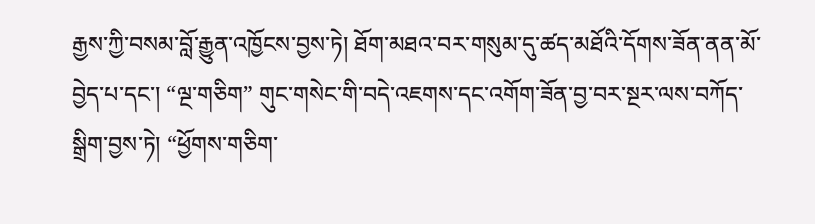རྒྱས་ཀྱི་བསམ་བློ་རྒྱུན་འཁྱོངས་བྱས་ཏེ། ཐོག་མཐའ་བར་གསུམ་དུ་ཚད་མཐོའི་དོགས་ཟོན་ནན་མོ་བྱེད་པ་དང་། “ལྔ་གཅིག” གུང་གསེང་གི་བདེ་འཇགས་དང་འགོག་ཟོན་བྱ་བར་སྔར་ལས་བཀོད་སྒྲིག་བྱས་ཏེ། “ཕྱོགས་གཅིག་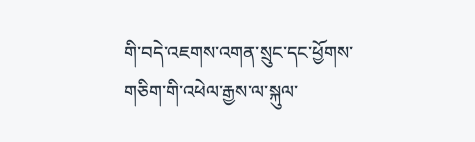གི་བདེ་འཇགས་འགན་སྲུང་དང་ཕྱོགས་གཅིག་གི་འཕེལ་རྒྱས་ལ་སྐུལ་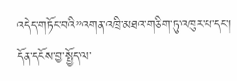འདེད་གཏོང་བའི”འགན་འཁྲི་མཐའ་གཅིག་ཏུ་འཁུར་པ་དང་། དོན་དངོས་བྱ་སྤྱོད་ལ་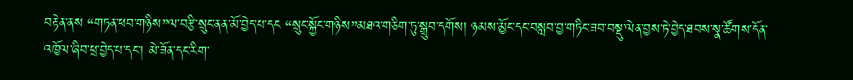བརྟེན་ནས “གཏན་ཕབ་གཉིས”ལ་བརྩི་སྲུང་ནན་མོ་བྱེད་པ་དང “སྲུང་སྐྱོང་གཉིས”མཐའ་གཅིག་ཏུ་སྒྲུབ་དགོས། ཉམས་མྱོང་དང་བསླབ་བྱ་གཏིང་ཟབ་བསྡུ་ལེན་བྱས་ཏེ་བྱེད་ཐབས་སྣ་ཚོགས་དོན་འཁྱོལ་ཞིབ་ཕྲ་བྱེད་པ་དང་། མེ་ཟོན་དང་རིག་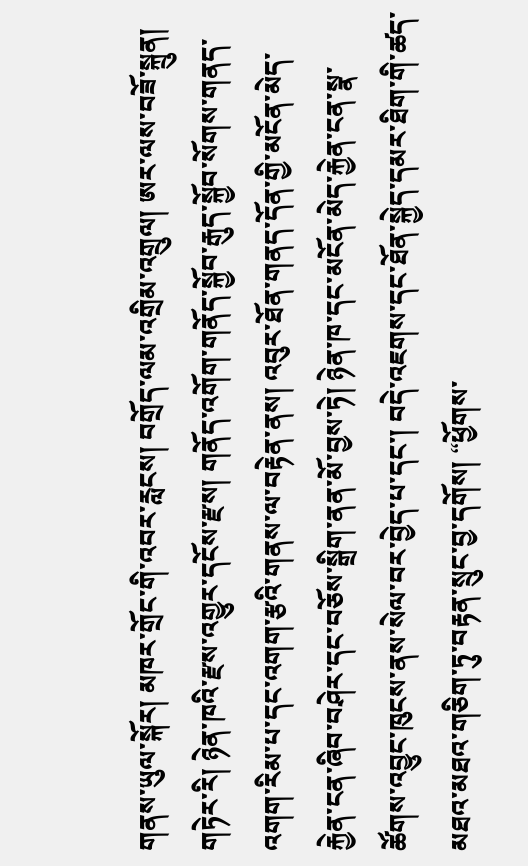གནས་ཡུལ་སྐོར། མཁར་གྲོང་གི་འབར་རླངས། བགྲོད་ལམ་འགྲིམ་འགྲུལ། ཨར་ལས་བཟོ་སྐྲུན། གཏེར་རི། ཉེན་ཁའི་རྫས་འགྱུར་དངོས་རྫས། གནོད་འགོག་གནོད་སྐྱོབ་རྒུད་སྐྱོབ་སོགས་གནད་འགག་རིམ་པ་དང་འགག་རྩའི་གནས་ལ་བརྟེན་ནས། འབུར་ཐོན་གནད་དོན་གྱི་མངོན་མེད་རྐྱེན་ངན་ཞིབ་བཤེར་དང་བཅོས་སྒྲིག་ནན་མོ་བྱས་ཏེ། ཉེན་ཁ་དང་མངོན་མེད་རྐྱེན་ངན་སྣ་ཚོགས་འབྱུང་ཁུངས་ནས་སེལ་བར་བྱེད་པ་དང་། བདེ་འཇགས་དང་ཐོན་སྐྱེད་དམར་ཐིག་གི་ཚད་མཐའ་མཐའ་གཅིག་ཏུ་བརྟན་སྲུང་བྱ་དགོས། “ཕྱོགས་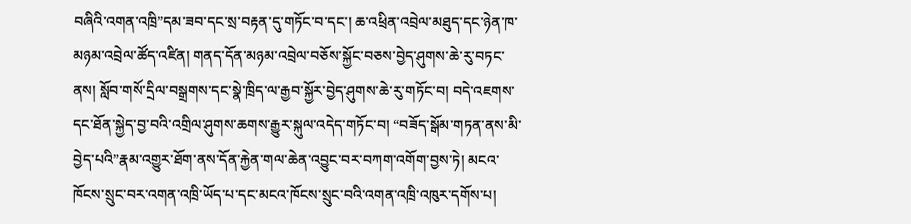བཞིའི་འགན་འཁྲི”དམ་ཟབ་དང་སྲ་བརྟན་དུ་གཏོང་བ་དང་། ཆ་འཕྲིན་འབྲེལ་མཐུད་དང་ཉེན་ཁ་མཉམ་འབྲེལ་ཚོད་འཛིན། གནད་དོན་མཉམ་འབྲེལ་བཅོས་སྐྱོང་བཅས་བྱེད་ཤུགས་ཆེ་རུ་བཏང་ནས། སློབ་གསོ་དྲིལ་བསྒྲགས་དང་སྣེ་ཁྲིད་ལ་རྒྱབ་སྐྱོར་བྱེད་ཤུགས་ཆེ་རུ་གཏོང་བ། བདེ་འཇགས་དང་ཐོན་སྐྱེད་བྱ་བའི་འགྲིལ་ཤུགས་ཆགས་རྒྱུར་སྐུལ་འདེད་གཏོང་བ། “བཟོད་སྒོམ་གཏན་ནས་མི་བྱེད་པའི”རྣམ་འགྱུར་ཐོག་ནས་དོན་རྐྱེན་གལ་ཆེན་འབྱུང་བར་བཀག་འགོག་བྱས་ཏེ། མངའ་ཁོངས་སྲུང་བར་འགན་འཁྲི་ཡོད་པ་དང་མངའ་ཁོངས་སྲུང་བའི་འགན་འཁྲི་འཁུར་དགོས་པ།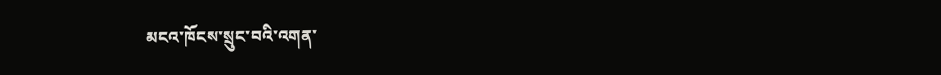མངའ་ཁོངས་སྲུང་བའི་འགན་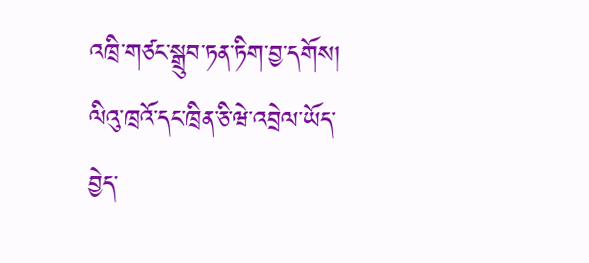འཁྲི་གཙང་སྒྲུབ་ཏན་ཏིག་བྱ་དགོས།
ལིའུ་ཁྲའོ་དང་ཁྲིན་ཅི་ཝེ་འབྲེལ་ཡོད་བྱེད་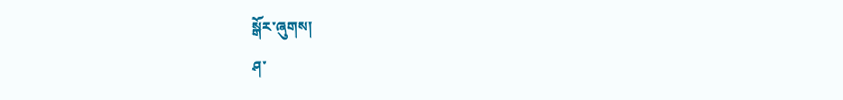སྒོར་ཞུགས།
ཤ་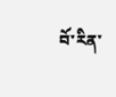བོ་རིན་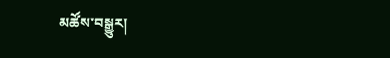མཚོས་བསྒྱུར།